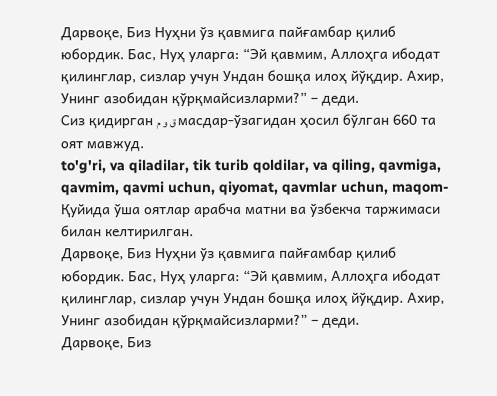Дарвоқе, Биз Нуҳни ўз қавмига пайғамбар қилиб юбордик. Бас, Нуҳ уларга: “Эй қавмим, Аллоҳга ибодат қилинглар, сизлар учун Ундан бошқа илоҳ йўқдир. Ахир, Унинг азобидан қўрқмайсизларми?” – деди.
Сиз қидирган ق و م масдар-ўзагидан ҳосил бўлган 660 та оят мавжуд.
to'g'ri, va qiladilar, tik turib qoldilar, va qiling, qavmiga, qavmim, qavmi uchun, qiyomat, qavmlar uchun, maqom-
Қуйида ўша оятлар арабча матни ва ўзбекча таржимаси билан келтирилган.
Дарвоқе, Биз Нуҳни ўз қавмига пайғамбар қилиб юбордик. Бас, Нуҳ уларга: “Эй қавмим, Аллоҳга ибодат қилинглар, сизлар учун Ундан бошқа илоҳ йўқдир. Ахир, Унинг азобидан қўрқмайсизларми?” – деди.
Дарвоқе, Биз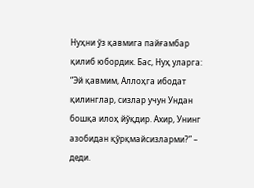Нуҳни ўз қавмига пайғамбар қилиб юбордик. Бас, Нуҳ уларга: “Эй қавмим, Аллоҳга ибодат қилинглар, сизлар учун Ундан бошқа илоҳ йўқдир. Ахир, Унинг азобидан қўрқмайсизларми?” – деди.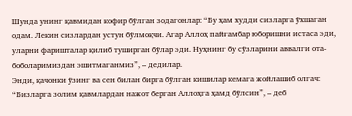Шунда унинг қавмидан кофир бўлган зодагонлар: “Бу ҳам худди сизларга ўхшаган одам. Лекин сизлардан устун бўлмоқчи. Агар Аллоҳ пайғамбар юборишни истаса эди, уларни фаришталар қилиб туширган бўлар эди. Нуҳнинг бу сўзларини аввалги ота-боболаримиздан эшитмаганмиз”, – дедилар.
Энди, қачонки ўзинг ва сен билан бирга бўлган кишилар кемага жойлашиб олгач: “Бизларга золим қавмлардан нажот берган Аллоҳга ҳамд бўлсин”, – деб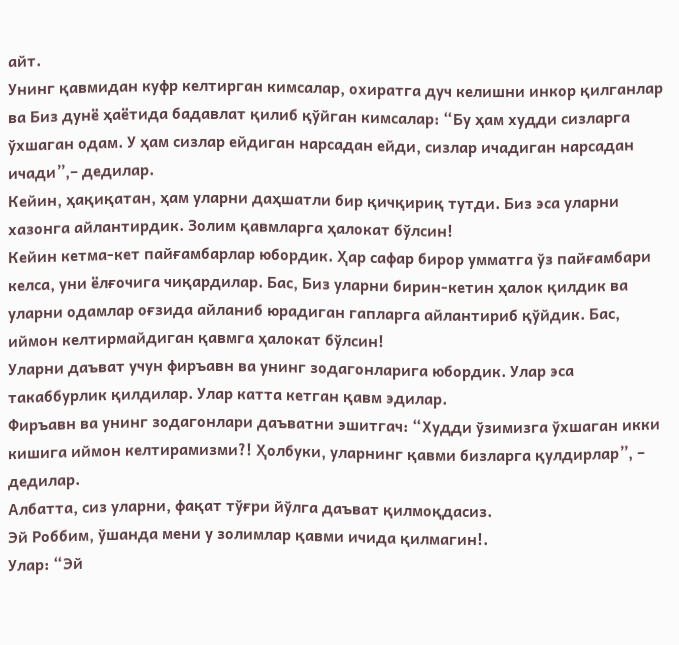айт.
Унинг қавмидан куфр келтирган кимсалар, охиратга дуч келишни инкор қилганлар ва Биз дунё ҳаётида бадавлат қилиб қўйган кимсалар: “Бу ҳам худди сизларга ўхшаган одам. У ҳам сизлар ейдиган нарсадан ейди, сизлар ичадиган нарсадан ичади”,– дедилар.
Кейин, ҳақиқатан, ҳам уларни даҳшатли бир қичқириқ тутди. Биз эса уларни хазонга айлантирдик. Золим қавмларга ҳалокат бўлсин!
Кейин кетма-кет пайғамбарлар юбордик. Ҳар сафар бирор умматга ўз пайғамбари келса, уни ёлғочига чиқардилар. Бас, Биз уларни бирин-кетин ҳалок қилдик ва уларни одамлар оғзида айланиб юрадиган гапларга айлантириб қўйдик. Бас, иймон келтирмайдиган қавмга ҳалокат бўлсин!
Уларни даъват учун фиръавн ва унинг зодагонларига юбордик. Улар эса такаббурлик қилдилар. Улар катта кетган қавм эдилар.
Фиръавн ва унинг зодагонлари даъватни эшитгач: “Худди ўзимизга ўхшаган икки кишига иймон келтирамизми?! Ҳолбуки, уларнинг қавми бизларга қулдирлар”, – дедилар.
Албатта, сиз уларни, фақат тўғри йўлга даъват қилмоқдасиз.
Эй Роббим, ўшанда мени у золимлар қавми ичида қилмагин!.
Улар: “Эй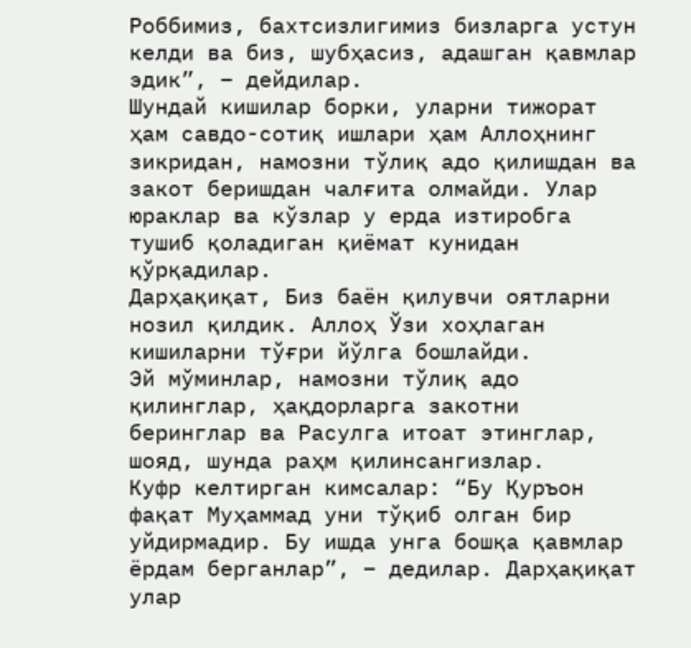Роббимиз, бахтсизлигимиз бизларга устун келди ва биз, шубҳасиз, адашган қавмлар эдик”, – дейдилар.
Шундай кишилар борки, уларни тижорат ҳам савдо-сотиқ ишлари ҳам Аллоҳнинг зикридан, намозни тўлиқ адо қилишдан ва закот беришдан чалғита олмайди. Улар юраклар ва кўзлар у ерда изтиробга тушиб қоладиган қиёмат кунидан қўрқадилар.
Дарҳақиқат, Биз баён қилувчи оятларни нозил қилдик. Аллоҳ Ўзи хоҳлаган кишиларни тўғри йўлга бошлайди.
Эй мўминлар, намозни тўлиқ адо қилинглар, ҳақдорларга закотни беринглар ва Расулга итоат этинглар, шояд, шунда раҳм қилинсангизлар.
Куфр келтирган кимсалар: “Бу Қуръон фақат Муҳаммад уни тўқиб олган бир уйдирмадир. Бу ишда унга бошқа қавмлар ёрдам берганлар”, – дедилар. Дарҳақиқат улар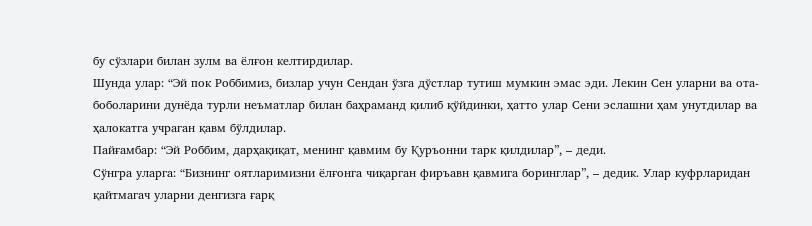бу сўзлари билан зулм ва ёлғон келтирдилар.
Шунда улар: “Эй пок Роббимиз, бизлар учун Сендан ўзга дўстлар тутиш мумкин эмас эди. Лекин Сен уларни ва ота-боболарини дунёда турли неъматлар билан баҳраманд қилиб қўйдинки, ҳатто улар Сени эслашни ҳам унутдилар ва ҳалокатга учраган қавм бўлдилар.
Пайғамбар: “Эй Роббим, дарҳақиқат, менинг қавмим бу Қуръонни тарк қилдилар”, – деди.
Сўнгра уларга: “Бизнинг оятларимизни ёлғонга чиқарган фиръавн қавмига боринглар”, – дедик. Улар куфрларидан қайтмагач уларни денгизга ғарқ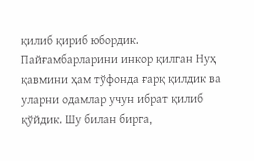қилиб қириб юбордик.
Пайғамбарларини инкор қилган Нуҳ қавмини ҳам тўфонда ғарқ қилдик ва уларни одамлар учун ибрат қилиб қўйдик. Шу билан бирга,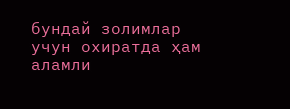бундай золимлар учун охиратда ҳам аламли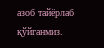азоб тайёрлаб қўйганмиз.